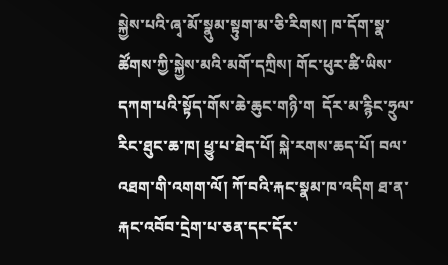སྐྱེས་པའི་ཞྭ་མོ་སྣུམ་སྟུག་མ་ཅི་རིགས། ཁ་དོག་སྣ་ཚོགས་ཀྱི་སྐྱེས་མའི་མགོ་དཀྲིས། གོང་ཕུར་ཚི་ཡིས་དཀག་པའི་སྟོད་གོས་ཆེ་ཆུང་གཉི་ག  དོར་མ་རྙིང་ཧྲུལ་རིང་ཐུང་ཆ་ཁ། ཕྱུ་པ་ཐེད་པོ། སྐེ་རགས་ཆད་པོ། བལ་འཐག་གི་འགག་ལོ། ཀོ་བའི་རྐང་སྣམ་ཁ་འདིག ཐ་ན་རྐང་འབོབ་དྲེག་པ་ཅན་དང་དོར་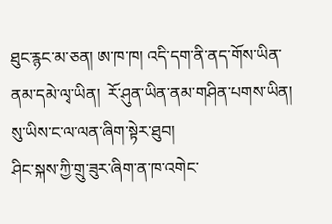ཐུང་རྙང་མ་ཅན། ཨ་ཁ་ཁ། འདི་དག་ནི་ནད་གོས་ཡིན་ནམ་དམེ་ལྭ་ཡིན།  རོ་ཤུན་ཡིན་ནམ་གཤིན་པགས་ཡིན། སུ་ཡིས་ང་ལ་ལན་ཞིག་སྟེར་ཐུབ།
ཤིང་སྐས་ཀྱི་གྲུ་ཟུར་ཞིག་ན་ཁ་འགེང་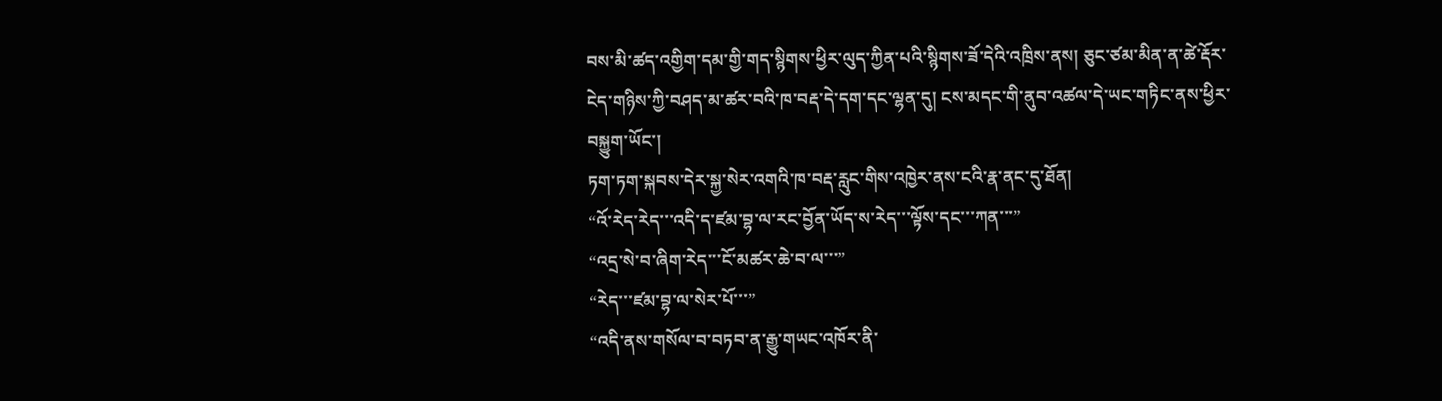བས་མི་ཚད་འགྱིག་དམ་གྱི་གད་སྙིགས་ཕྱིར་ལུད་ཀྱིན་པའི་སྙིགས་ཟོ་དེའི་འཁྲིས་ནས། ཅུང་ཙམ་མིན་ན་ཚེ་རྡོར་ངེད་གཉིས་ཀྱི་བཤད་མ་ཚར་བའི་ཁ་བརྡ་དེ་དག་དང་ལྷན་དུ། ངས་མདང་གི་ནུབ་འཚལ་དེ་ཡང་གཏིང་ནས་ཕྱིར་བསྐྱུག་ཡོང་།
ཏག་ཏག་སྐབས་དེར་སྐྱ་སེར་འགའི་ཁ་བརྡ་རླུང་གིས་འཁྱེར་ནས་ངའི་རྣ་ནང་དུ་ཐོན།
“འོ་རེད་རེད་་་འདི་ད་ཛམ་བྷ་ལ་རང་བྱོན་ཡོད་ས་རེད་་་ལྟོས་དང་་་ཀན་་་”
“འདྲ་སེ་བ་ཞིག་རེད་་་ངོ་མཚར་ཆེ་བ་ལ་་་”
“རེད་་་ཛམ་བྷ་ལ་སེར་པོ་་་”
“འདི་ནས་གསོལ་བ་བཏབ་ན་རྒྱུ་གཡང་འཁོར་ནི་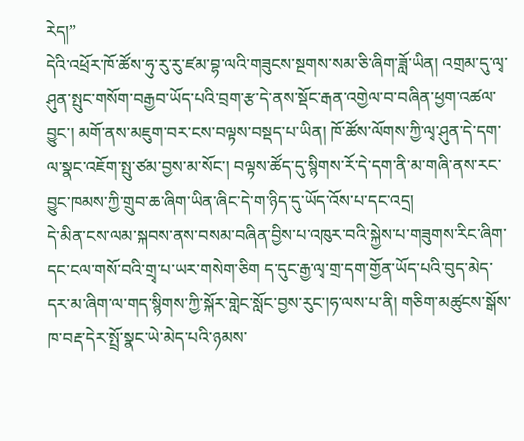རེད།”
དེའི་འཕྲོར་ཁོ་ཚོས་ཧུ་རུ་རུ་ཛམ་བྷ་ལའི་གཟུངས་སྔགས་སམ་ཅི་ཞིག་ཟློ་ཡིན། འགྲམ་དུ་ལྭ་ཤུན་སྤུང་གསོག་བརྒྱབ་ཡོད་པའི་བྲག་རྩ་དེ་ནས་སྡོང་རྒན་འགྱེལ་བ་བཞིན་ཕྱག་འཚལ་བྱུང་། མགོ་ནས་མཇུག་བར་ངས་བལྟས་བསྡད་པ་ཡིན། ཁོ་ཚོས་ལོགས་ཀྱི་ལྭ་ཤུན་དེ་དག་ལ་སྣང་འཇོག་སྤུ་ཙམ་བྱས་མ་སོང་། བལྟས་ཚོད་དུ་སྙིགས་རོ་དེ་དག་ནི་མ་གཞི་ནས་རང་བྱུང་ཁམས་ཀྱི་གྲུབ་ཆ་ཞིག་ཡིན་ཞིང་དེ་ག་ཉིད་དུ་ཡོད་འོས་པ་དང་འདྲ།
དེ་མིན་ངས་ལམ་སྐབས་ནས་བསམ་བཞིན་བྱིས་པ་འཁུར་བའི་སྐྱེས་པ་གཟུགས་རིང་ཞིག་དང་ངལ་གསོ་བའི་གྲྭ་པ་ཡར་གསེག་ཅིག ད་དུང་རྒྱ་ལྭ་གྲ་དག་གྱོན་ཡོད་པའི་བུད་མེད་དར་མ་ཞིག་ལ་གད་སྙིགས་ཀྱི་སྐོར་གླེང་སློང་བྱས་རུང་།ཧ་ལས་པ་ནི། གཅིག་མཚུངས་སྒོས་ཁ་བརྡ་དེར་སྤྲོ་སྣང་ཡེ་མེད་པའི་ཉམས་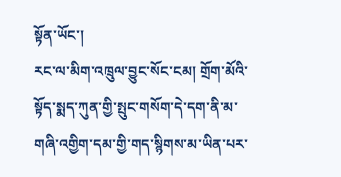སྟོན་ཡོང་།
རང་ལ་མིག་འཁྲུལ་བྱུང་སོང་ངམ། གྲོག་མོའི་སྟོད་སྨད་ཀུན་གྱི་སྤུང་གསོག་དེ་དག་ནི་མ་གཞི་འགྱིག་དམ་གྱི་གད་སྙིགས་མ་ཡིན་པར་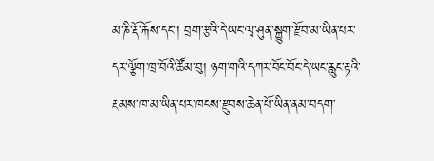མ་ཎི་རྡོ་རྐོས་དང་། བྲག་རྩའི་དེ་ཡང་ལྭ་ཤུན་སྐྱུག་རྫོབ་མ་ཡིན་པར་དར་ལྕོག་ཁྲ་བོའི་ཚོམ་བུ། ཉག་གའི་དཀར་བོང་བོང་དེ་ཡང་རླུང་རྟའི་རྔམས་ཁ་མ་ཡིན་པར་ཁངས་རྫུབས་ཆེན་པོ་ཡིན་ནམ་བདག་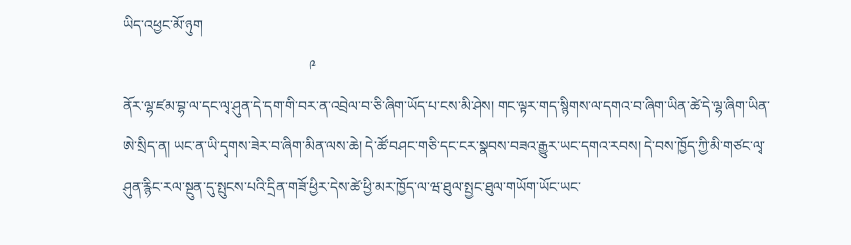ཡིད་འཕྱང་མོ་ཉུག
                                                   ༩
ནོར་ལྷ་ཛམ་བྷ་ལ་དང་ལྭ་ཤུན་དེ་དག་གི་བར་ན་འབྲེལ་བ་ཅི་ཞིག་ཡོད་པ་ངས་མི་ཤེས། གང་ལྟར་གད་སྙིགས་ལ་དགའ་བ་ཞིག་ཡིན་ཚེ་དེ་ལྷ་ཞིག་ཡིན་ཨེ་སྲིད་ན། ཡང་ན་ཡི་དྭགས་ཟེར་བ་ཞིག་མིན་ལས་ཆེ། དེ་ཚོ་བཤང་གཅི་དང་ངར་སྣབས་བཟའ་རྒྱུར་ཡང་དགའ་རབས། དེ་བས་ཁྱོད་ཀྱི་མི་གཙང་ལྭ་ཤུན་རྙིང་རལ་སྔུན་དུ་སྤུངས་པའི་དྲིན་གཟོ་ཕྱིར་དེས་ཚེ་ཕྱི་མར་ཁྱོད་ལ་ཝ་ཐུལ་སྤྱང་ཐུལ་གཡོག་ཡོང་ཡང་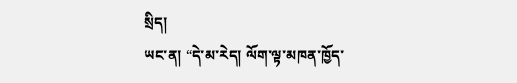སྲིད།
ཡང་ན། “དེ་མ་རེད། ལོག་ལྟ་མཁན་ཁྱོད་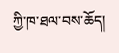ཀྱི་ཁ་ཐལ་བས་ཆོད།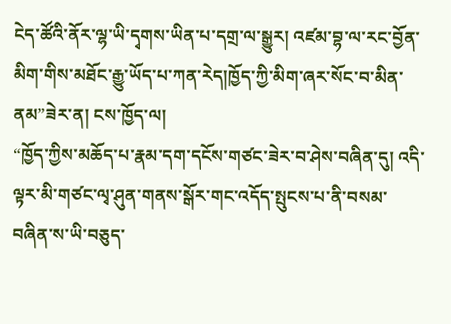ངེད་ཚོའི་ནོར་ལྷ་ཡི་དྭགས་ཡིན་པ་དགྲ་ལ་སྒྱུར། འཛམ་བྷ་ལ་རང་བྱོན་མིག་གིས་མཐོང་རྒྱུ་ཡོད་པ་ཀན་རེད།ཁྱོད་ཀྱི་མིག་ཞར་སོང་བ་མིན་ནམ”ཟེར་ན། ངས་ཁྱོད་ལ།
“ཁྱོད་ཀྱིས་མཆོད་པ་རྣམ་དག་དངོས་གཙང་ཟེར་བ་ཤེས་བཞིན་དུ། འདི་ལྟར་མི་གཙང་ལྭ་ཤུན་གནས་སྒོར་གང་འདོད་སྤུངས་པ་ནི་བསམ་བཞིན་ས་ཡི་བཅུད་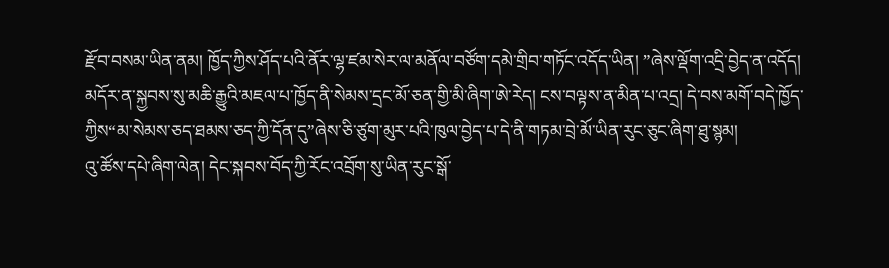རྫོབ་བསམ་ཡིན་ནམ། ཁྱོད་ཀྱིས་ཤོད་པའི་ནོར་ལྷ་ཛམ་སེར་ལ་མནོལ་བཙོག་དམེ་གྲིབ་གཏོང་འདོད་ཡིན། ”ཞེས་ལྡོག་འདྲི་བྱེད་ན་འདོད།
མདོར་ན་སྐྱབས་སུ་མཆི་རྒྱུའི་མཇལ་པ་ཁྱོད་ནི་སེམས་དྲང་མོ་ཅན་གྱི་མི་ཞིག་ཨེ་རེད། ངས་བལྟས་ན་མིན་པ་འདྲ། དེ་བས་མགོ་བདེ་ཁྱོད་ཀྱིས“མ་སེམས་ཅད་ཐམས་ཅད་ཀྱི་དོན་དུ”ཞེས་ཅི་ཙུག་མུར་པའི་ཁུལ་བྱེད་པ་དེ་ནི་གཏམ་བྲེ་མོ་ཡིན་རུང་ཅུང་ཞིག་ཐུ་སྙམ།
འུ་ཚོས་དཔེ་ཞིག་ལེན། དེང་སྐབས་བོད་ཀྱི་རོང་འབྲོག་སུ་ཡིན་རུང་སྒོ་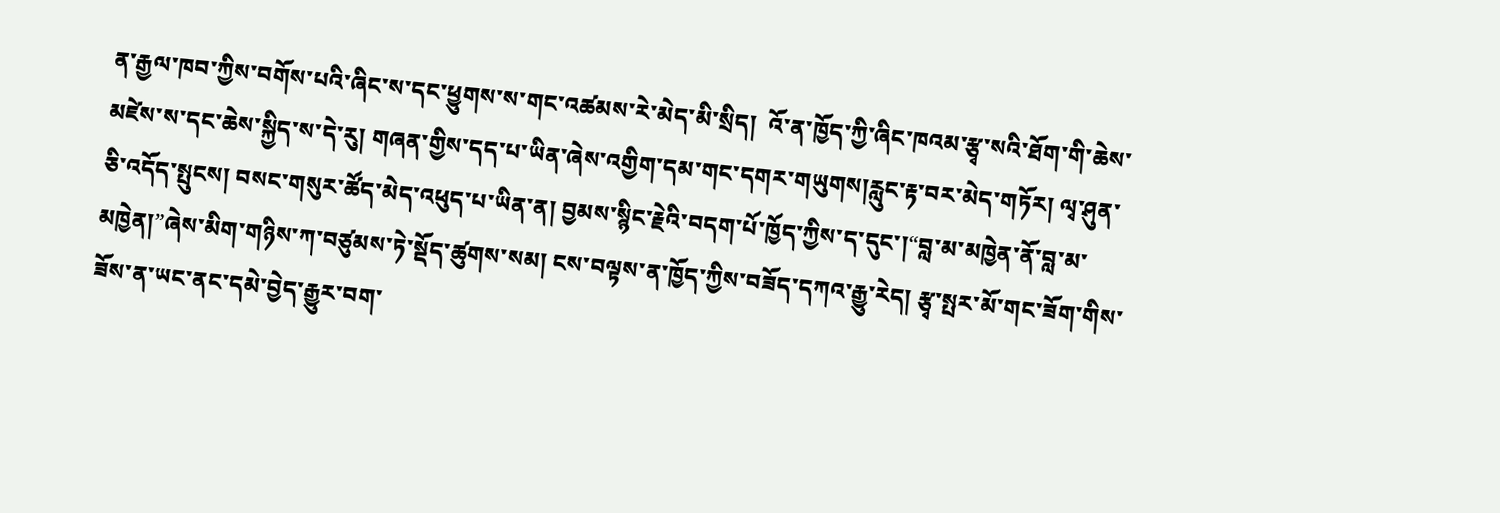ན་རྒྱལ་ཁབ་ཀྱིས་བགོས་པའི་ཞིང་ས་དང་ཕྱུགས་ས་གང་འཚམས་རེ་མེད་མི་སྲིད།  འོ་ན་ཁྱོད་ཀྱི་ཞིང་ཁའམ་རྩྭ་སའི་ཐོག་གི་ཆེས་མཛེས་ས་དང་ཆེས་སྐྱིད་ས་དེ་རུ། གཞན་གྱིས་དད་པ་ཡིན་ཞེས་འགྱིག་དམ་གང་དགར་གཡུགས།རླུང་རྟ་བར་མེད་གཏོར། ལྭ་ཤུན་ཅི་འདོད་སྤུངས། བསང་གསུར་ཚོད་མེད་འཕུད་པ་ཡིན་ན། བྱམས་སྙིང་རྗེའི་བདག་པོ་ཁྱོད་ཀྱིས་ད་དུང་།“བླ་མ་མཁྱེན་ནོ་བླ་མ་མཁྱེན།”ཞེས་མིག་གཉིས་ཀ་བཙུམས་ཏེ་སྡོད་ཚུགས་སམ། ངས་བལྟས་ན་ཁྱོད་ཀྱིས་བཟོད་དཀའ་རྒྱུ་རེད། རྩྭ་སྤར་མོ་གང་ཟོག་གིས་ཟོས་ན་ཡང་ནང་དམེ་བྱེད་རྒྱུར་བག་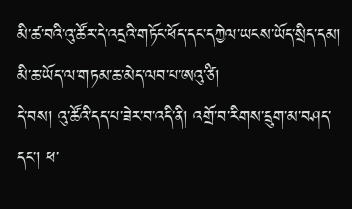མི་ཚ་བའི་འུ་ཚོར་དེ་འདྲའི་གཏོང་ཕོད་དང་དཀྱེལ་ཡངས་ཡོད་སྲིད་དམ།
མི་ཆ་ཡོད་ལ་གཏམ་ཆ་མེད་ལབ་པ་ཨའུ་ཙི།
དེ་བས། འུ་ཚོའི་དད་པ་ཟེར་བ་འདི་ནི། འགྲོ་བ་རིགས་དྲུག་མ་བཤད་དང་། ཕ་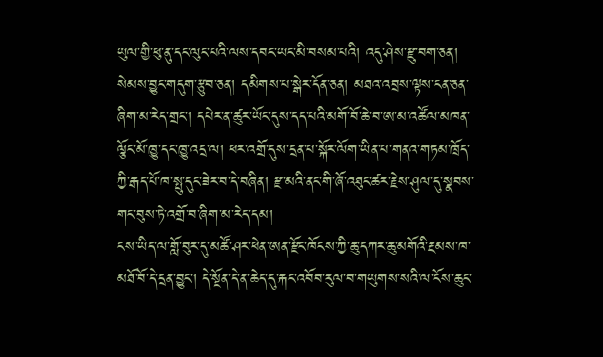ཡུལ་གྱི་ཕུ་ནུ་དང་ལུང་པའི་ལས་དབང་ཡང་མི་བསམ་པའི། འདུ་ཤེས་རྫུ་བག་ཅན། སེམས་བྱུང་གདུག་རྩུབ་ཅན། དམིགས་པ་སྒེར་དོན་ཅན། མཐའ་འབྲས་ལྟས་ངན་ཅན་ཞིག་མ་རེད་གྲང་། དཔེར་ན་ཚུར་ཡོང་དུས་དད་པའི་མགོ་བོ་ཆེ་བ་ཨ་མ་འཚོལ་མཁན་ལྕོང་མོ་ཁྱུ་དང་ཁྱུ་འདྲ་ལ། ཕར་འགྲོ་དུས་དྲན་པ་སྐོར་ལོག་ཡིན་པ་གནའ་གཏམ་ཁྲོད་ཀྱི་རྒད་པོ་ཁ་སྤུ་དུང་ཟེར་བ་དེ་བཞིན། རྫ་མའི་ནང་གི་ཞོ་འཐུང་ཚར་རྗེས་ཤུལ་དུ་སྣབས་གང་བུས་ཏེ་འགྲོ་བ་ཞིག་མ་རེད་དམ།
ངས་ཡིད་ལ་གློ་བུར་དུ་མཚོ་ཤར་ཕེན་ཨན་རྫོང་ཁོངས་ཀྱི་ཆུ་དཀར་ཆུ་མགོའི་རྔམས་ཁ་མཐོ་བོ་དེ་དྲན་བྱུང་། དེ་སྔོན་དེ་ན་ཆེད་དུ་རྐང་འབོབ་རུལ་བ་གཡུགས་སའི་ལ་ངོས་ཆུང་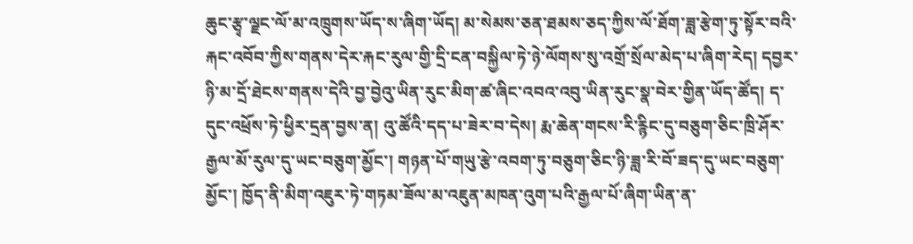ཆུང་རྩྭ་ལྗང་ལོ་མ་འཁྲུགས་ཡོད་ས་ཞིག་ཡོད། མ་སེམས་ཅན་ཐམས་ཅད་ཀྱིས་ལོ་ཐོག་ཟླ་རྩེག་ཏུ་སྟོར་བའི་རྐང་འབོབ་ཀྱིས་གནས་དེར་རྐང་རུལ་གྱི་དྲི་ངན་བསྐྱིལ་ཏེ་ཉེ་ལོགས་སུ་འགྲོ་སྲོལ་མེད་པ་ཞིག་རེད། དབྱར་ཉི་མ་དྲོ་ཐེངས་གནས་དེའི་བྱ་བྱེའུ་ཡིན་རུང་མིག་ཚ་ཞིང་འབའ་འབུ་ཡིན་རུང་སྣ་བེར་གྱིན་ཡོད་ཚོད། ད་དུང་འཕྲོས་ཏེ་ཕྱིར་དྲན་བྱས་ན། འུ་ཚོའི་དད་པ་ཟེར་བ་དེས། རྨ་ཆེན་གངས་རི་རྙིང་དུ་བཅུག་ཅིང་ཁྲི་ཤོར་རྒྱལ་མོ་རུལ་དུ་ཡང་བཅུག་མྱོང་། གཉན་པོ་གཡུ་རྩེ་འབག་ཏུ་བཅུག་ཅིང་ཉི་ཟླ་རི་བོ་ཟད་དུ་ཡང་བཅུག་མྱོང་། ཁྱོད་ནི་མིག་འཇུར་ཏེ་གཏམ་ཟོལ་མ་འཇུན་མཁན་འུག་པའི་རྒྱལ་པོ་ཞིག་ཡིན་ན་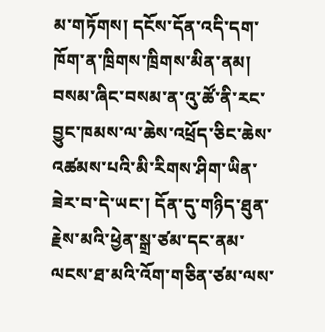མ་གཏོགས། དངོས་དོན་འདི་དག་ཁོག་ན་ཁྲིགས་ཁྲིགས་མིན་ནམ།
བསམ་ཞིང་བསམ་ན་འུ་ཚོ་ནི་རང་བྱུང་ཁམས་ལ་ཆེས་འཕྲོད་ཅིང་ཆེས་འཚམས་པའི་མི་རིགས་ཤིག་ཡིན་ཟེར་བ་དེ་ཡང་། དོན་དུ་གཉིད་ཐུན་རྗེས་མའི་ཕྱེན་སྒྲ་ཙམ་དང་ནམ་ལངས་ཐ་མའི་འོག་གཅིན་ཙམ་ལས་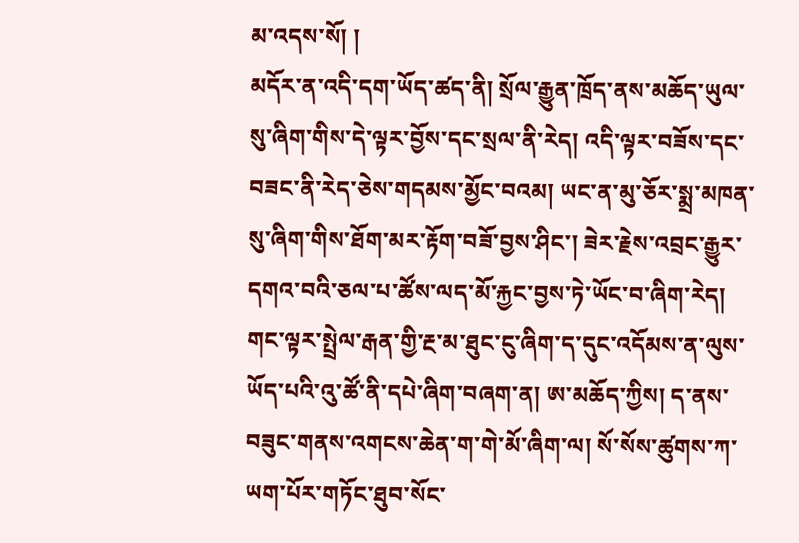མ་འདས་སོ། །
མདོར་ན་འདི་དག་ཡོད་ཚད་ནི། སྲོལ་རྒྱུན་ཁྲོད་ནས་མཆོད་ཡུལ་སུ་ཞིག་གིས་དེ་ལྟར་བྱོས་དང་སྲལ་ནི་རེད། འདི་ལྟར་བཟོས་དང་བཟང་ནི་རེད་ཅེས་གདམས་མྱོང་བའམ། ཡང་ན་མུ་ཅོར་སྨྲ་མཁན་སུ་ཞིག་གིས་ཐོག་མར་རྟོག་བཟོ་བྱས་ཤིང་། ཟེར་རྗེས་འབྲང་རྒྱུར་དགའ་བའི་ཅལ་པ་ཚོས་ལད་མོ་རྐྱང་བྱས་ཏེ་ཡོང་བ་ཞིག་རེད། གང་ལྟར་སྤྲེལ་རྒན་གྱི་རྔ་མ་ཐུང་ངུ་ཞིག་ད་དུང་འདོམས་ན་ལུས་ཡོད་པའི་འུ་ཚོ་ནི་དཔེ་ཞིག་བཞག་ན། ཨ་མཆོད་ཀྱིས། ད་ནས་བཟུང་གནས་འགངས་ཆེན་ག་གེ་མོ་ཞིག་ལ། སོ་སོས་ཚུགས་ཀ་ཡག་པོར་གཏོང་ཐུབ་སོང་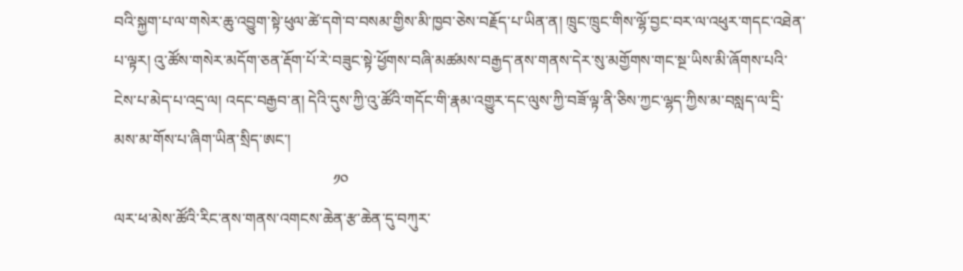བའི་སྐྱག་པ་ལ་གསེར་ཆུ་འབྱུག་སྟེ་ཕུལ་ཚེ་དགེ་བ་བསམ་གྱིས་མི་ཁྱབ་ཅེས་བརྗོད་པ་ཡིན་ན། ཁྲུང་ཁྲུང་གིས་ལྷོ་བྱང་བར་ལ་འཕུར་གདང་འཐེན་པ་ལྟར། འུ་ཚོས་གསེར་མདོག་ཅན་རྡོག་པོ་རེ་བཟུང་སྟེ་ཕྱོགས་བཞི་མཚམས་བརྒྱད་ནས་གནས་དེར་སུ་མགྱོགས་གང་སྔ་ཡིས་མི་ཞོགས་པའི་ངེས་པ་མེད་པ་འདྲ་ལ། འདང་བརྒྱབ་ན། དེའི་དུས་ཀྱི་འུ་ཚོའི་གདོང་གི་རྣམ་འགྱུར་དང་ལུས་ཀྱི་བཟོ་ལྟ་ནི་ཅིས་ཀྱང་ལྷད་ཀྱིས་མ་བསླད་ལ་དྲི་མས་མ་གོས་པ་ཞིག་ཡིན་སྲིད་ཨང་།
                                                        ༡༠
ལར་ཕ་མེས་ཚོའི་རིང་ནས་གནས་འགངས་ཆེན་རྩ་ཆེན་དུ་བཀུར་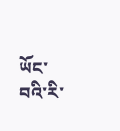ཡོང་བའི་རི་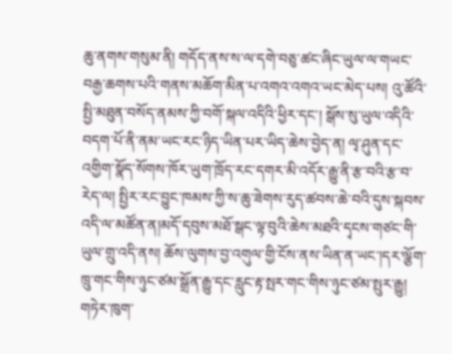ཆུ་ནགས་གསུམ་ནི། གདོད་ནས་ས་ལ་དགེ་བཅུ་ཚང་ཞིང་ཡུལ་ལ་གཡང་བརྒྱ་ཆགས་པའི་གནས་མཆོག་མིན་པ་འགའ་འགའ་ཡང་མེད་པས། འུ་ཚོའི་སྤྱི་མཐུན་བསོད་ནམས་ཀྱི་བགོ་སྐལ་འདིའི་ཕྱིར་དང་། སྒོས་སུ་ཡུལ་འདིའི་བདག་པོ་ནི་ནམ་ཡང་རང་ཉིད་ཡིན་པར་ཡིད་ཆེས་བྱེད་ན། ལྭ་ཤུན་དང་འགྱིག་སྣོད་སོགས་ཁོར་ཡུག་ཁྲོད་རང་དགར་མི་འདོར་རྒྱུ་ནི་རྩ་བའི་རྩ་བ་རེད་ལ། སྤྱིར་རང་བྱུང་ཁམས་ཀྱི་ས་ཆུ་ཟེགས་རུད་ཚབས་ཆེ་བའི་དུས་སྐབས་འདི་ལ་མཚོན་ན།མདོ་དབུས་མཐོ་སྒང་ལྟ་བུའི་ཆེས་མཐའི་དྭངས་གཙང་གི་ཡུལ་གྲུ་འདི་ནས། ཆོས་ལུགས་བྱ་འགུལ་གྱི་ངོས་ནས་ཡིན་ན་ཡང་།དར་ལྕོག་ཁྲུ་གང་གིས་ཉུང་ཙམ་སྒྲོན་རྒྱུ་དང་རླུང་རྟ་སྤར་གང་གིས་ཉུང་ཙམ་སྤུར་རྒྱུ། གཏེར་ཁུག་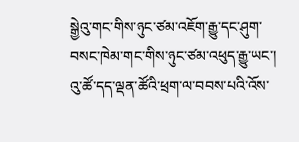སྒྱེའུ་གང་གིས་ཉུང་ཙམ་འཇོག་རྒྱུ་དང་ཤུག་བསང་ཁེམ་གང་གིས་ཉུང་ཙམ་འཕུད་རྒྱུ་ཡང་། འུ་ཚོ་དད་ལྡན་ཚོའི་ཕྲག་ལ་བབས་པའི་འོས་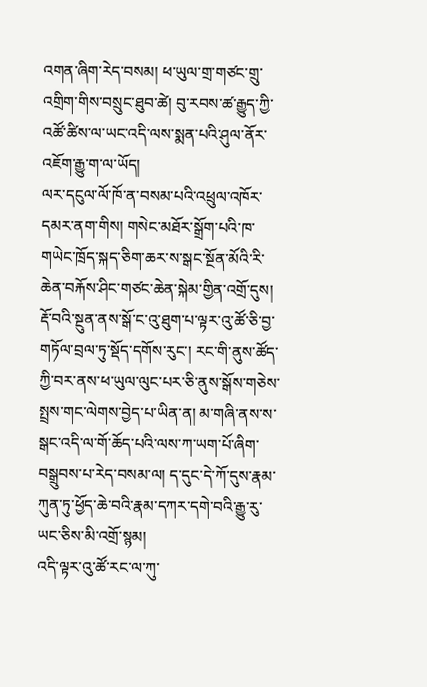འགན་ཞིག་རེད་བསམ། ཕ་ཡུལ་གྲ་གཙང་གྲུ་འགྲིག་གིས་བསྲུང་ཐུབ་ཚེ། བུ་རབས་ཚ་རྒྱུད་ཀྱི་འཚོ་ཚིས་ལ་ཡང་འདི་ལས་སྨན་པའི་ཤུལ་ནོར་འཇོག་རྒྱུ་ག་ལ་ཡོད།
ལར་དངུལ་ལོ་ཁོ་ན་བསམ་པའི་འཕྲུལ་འཁོར་དམར་ནག་གིས། གསེང་མཐོར་སྒྲོག་པའི་ཁ་གཡེང་ཁྲོད་སྐད་ཅིག་ཆར་ས་སྒང་སྔོན་མོའི་རི་ཆེན་བརྐོས་ཤིང་གཙང་ཆེན་སྐེམ་གྱིན་འགྲོ་དུས། རྡོ་བའི་སྔུན་ནས་སྒོ་ང་འུ་ཐུག་པ་ལྟར་འུ་ཚོ་ཅི་བྱ་གཏོལ་བྲལ་ཏུ་སྡོད་དགོས་རུང་། རང་གི་ནུས་ཚོད་ཀྱི་བར་ནས་ཕ་ཡུལ་ལུང་པར་ཅི་ནུས་སྒོས་གཅེས་སྤྲས་གང་ལེགས་བྱེད་པ་ཡིན་ན། མ་གཞི་ནས་ས་སྒང་འདི་ལ་གོ་ཆོད་པའི་ལས་ཀ་ཡག་པོ་ཞིག་བསྒྲུབས་པ་རེད་བསམ་ལ། ད་དུང་དེ་ཀོ་དུས་རྣམ་ཀུན་ཏུ་ཕྱོད་ཆེ་བའི་རྣམ་དཀར་དགེ་བའི་རྒྱུ་རུ་ཡང་ཅིས་མི་འགྲོ་སྙམ།
འདི་ལྟར་འུ་ཚོ་རང་ལ་ཀུ་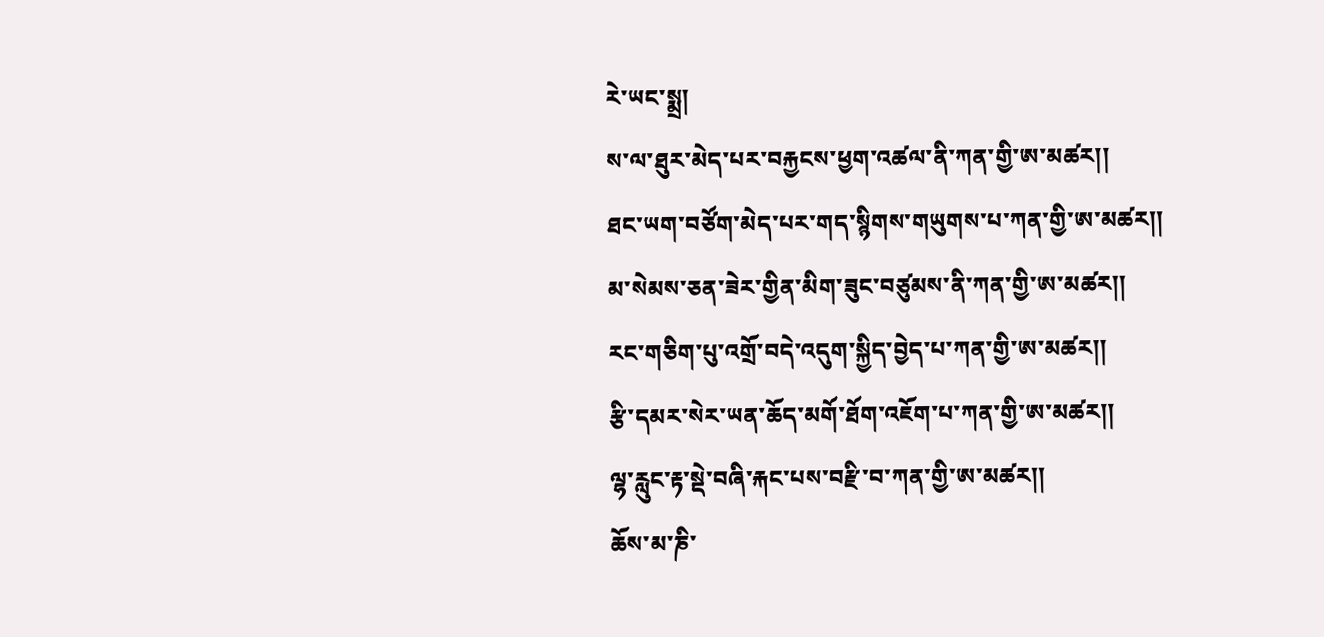རེ་ཡང་སྨྲ།
ས་ལ་ཐུར་མེད་པར་བརྐྱངས་ཕྱག་འཚལ་ནི་ཀན་གྱི་ཨ་མཚར།།
ཐང་ཡག་བཙོག་མེད་པར་གད་སྙིགས་གཡུགས་པ་ཀན་གྱི་ཨ་མཚར།།
མ་སེམས་ཅན་ཟེར་གྱིན་མིག་ཟུང་བཙུམས་ནི་ཀན་གྱི་ཨ་མཚར།།
རང་གཅིག་པུ་འགྲོ་བདེ་འདུག་སྐྱིད་བྱེད་པ་ཀན་གྱི་ཨ་མཚར།།
རྩི་དམར་སེར་ཡན་ཆོད་མགོ་ཐོག་འཇོག་པ་ཀན་གྱི་ཨ་མཚར།།
ལྷ་རླུང་རྟ་སྡེ་བཞི་རྐང་པས་བརྫི་བ་ཀན་གྱི་ཨ་མཚར།།
ཆོས་མ་ཎི་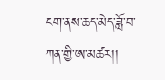ངག་ནས་ཆད་མེད་ཟློ་བ་ཀན་གྱི་ཨ་མཚར།།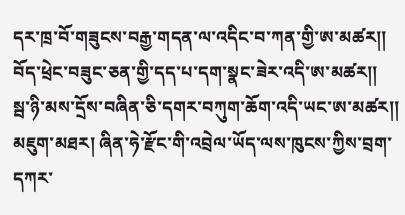དར་ཁྲ་བོ་གཟུངས་བརྒྱ་གདན་ལ་འདིང་བ་ཀན་གྱི་ཨ་མཚར།།
བོད་ཕྲེང་བཟུང་ཅན་གྱི་དད་པ་དག་སྣང་ཟེར་འདི་ཨ་མཚར།།
སྦ་ཉི་མས་དྲོས་བཞིན་ཅི་དགར་བཀུག་ཆོག་འདི་ཡང་ཨ་མཚར།།
མཇུག་མཐར། ཞིན་ཧེ་རྫོང་གི་འབྲེལ་ཡོད་ལས་ཁུངས་ཀྱིས་བྲག་དཀར་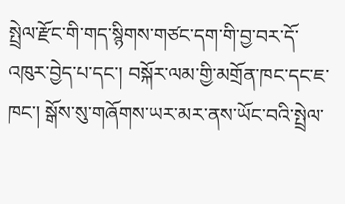སྤྲེལ་རྫོང་གི་གད་སྙིགས་གཙང་དག་གི་བྱ་བར་དོ་འཁུར་བྱེད་པ་དང་། བསྐོར་ལམ་གྱི་མགྲོན་ཁང་དང་ཇ་ཁང་། སྒོས་སུ་གཞོགས་ཡར་མར་ནས་ཡོང་བའི་སྤྲེལ་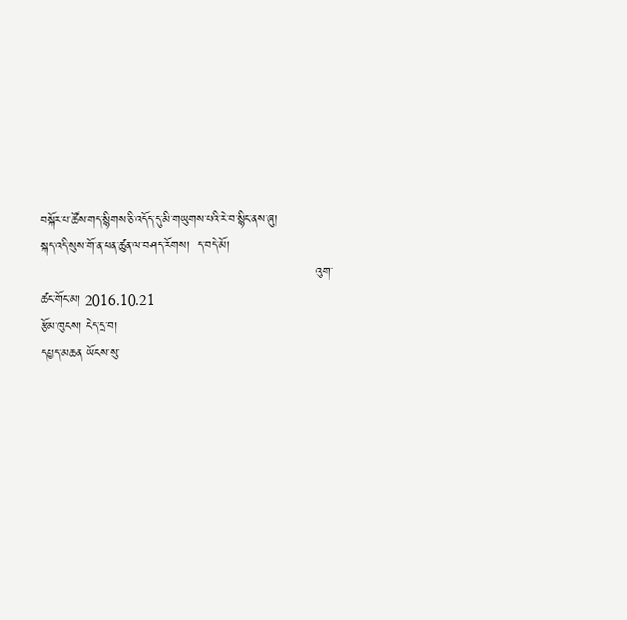བསྐོར་པ་ཚོས་གད་སྙིགས་ཅི་འདོད་དུ་མི་གཡུགས་པའི་རེ་བ་སྙིང་ནས་ཞུ།
སྐད་འདི་སུས་གོ་ན་ཕན་ཚུན་ལ་བཤད་རོགས།  ད་བདེ་མོ།
                                                                   འུག་ཚང་གོང་མ། 2016.10.21
རྩོམ་ཁུངས། ངེད་དྲ་བ།
དཔྱད་མཆན ཡོངས་སུ་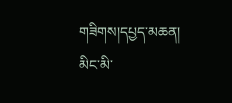གཟིགས།དཔྱད་མཆན།
མིང་མི་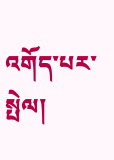འགོད་པར་སྤེལ།